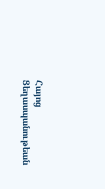Հայոց Ցեղասպանութեան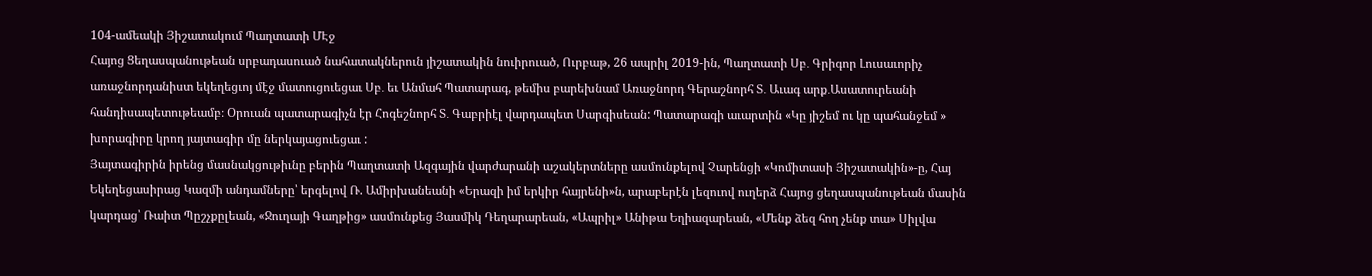104-ամեակի Յիշատակում Պաղտատի ՄԷջ
Հայոց Ցեղասպանութեան սրբադասուած նահատակներուն յիշատակին նուիրուած, Ուրբաթ, 26 ապրիլ 2019-ին, Պաղտատի Սբ․ Գրիգոր Լուսաւորիչ առաջնորդանիստ եկեղեցւոյ մէջ մատուցուեցաւ Սբ․ եւ Անմահ Պատարագ, թեմիս բարեխնամ Առաջնորդ Գերաշնորհ Տ․ Աւագ արք․Ասատուրեանի հանդիսապետութեամբ։ Օրուան պատարագիչն էր Հոգեշնորհ Տ․ Գաբրիէլ վարդապետ Սարգիսեան: Պատարագի աւարտին «Կը յիշեմ ու կը պահանջեմ » խորագիրը կրող յայտագիր մը ներկայացուեցաւ :
Յայտագիրին իրենց մասնակցութիւնը բերին Պաղտատի Ազգային վարժարանի աշակերտները ասմունքելով Չարենցի «Կոմիտասի Յիշատակին»-ը, Հայ Եկեղեցասիրաց Կազմի անդամները՝ երգելով Ռ. Ամիրխանեանի «Երազի իմ երկիր հայրենի»ն, արաբերէն լեզուով ուղերձ Հայոց ցեղասպանութեան մասին կարդաց՝ Ռաիտ Պըշչքըլեան, «Ջուղայի Գաղթից» ասմունքեց Յասմիկ Դեղարարեան, «Ապրիլ» Անիթա Եղիազարեան, «Մենք ձեզ հող չենք տա» Սիլվա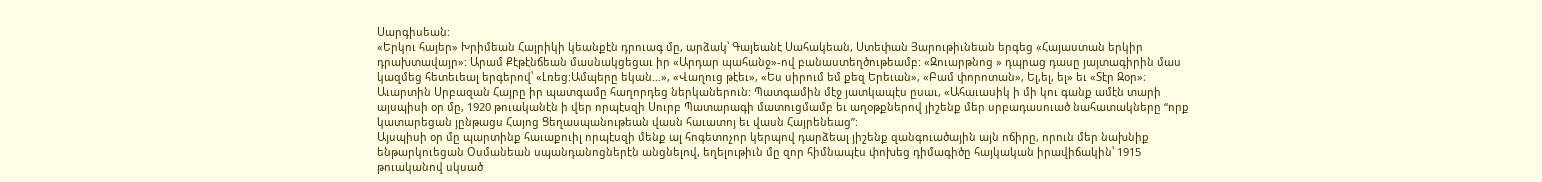Սարգիսեան:
«Երկու հայեր» Խրիմեան Հայրիկի կեանքէն դրուագ մը, արձակ՝ Գայեանէ Սահակեան, Ստեփան Յարութիւնեան երգեց «Հայաստան երկիր դրախտավայր»: Արամ Քէթէնճեան մասնակցեցաւ իր «Արդար պահանջ»-ով բանաստեղծութեամբ: «Զուարթնոց » դպրաց դասը յայտագիրին մաս կազմեց հետեւեալ երգերով՝ «Լռեց:Ամպերը եկան…», «Վաղուց թէեւ», «Ես սիրում եմ քեզ Երեւան», «Բամ փորոտան», Ել,ել, ել» եւ «Տէր Զօր»։
Աւարտին Սրբազան Հայրը իր պատգամը հաղորդեց ներկաներուն: Պատգամին մէջ յատկապէս ըսաւ, «Ահաւասիկ ի մի կու գանք ամէն տարի այսպիսի օր մը, 1920 թուականէն ի վեր որպէսզի Սուրբ Պատարագի մատուցմամբ եւ աղօթքներով յիշենք մեր սրբադասուած նահատակները “որք կատարեցան յընթացս Հայոց Ցեղասպանութեան վասն հաւատոյ եւ վասն Հայրենեաց”:
Այսպիսի օր մը պարտինք հաւաքուիլ որպէսզի մենք ալ հոգետոչոր կերպով դարձեալ յիշենք զանգուածային այն ոճիրը, որուն մեր նախնիք ենթարկուեցան Օսմանեան սպանդանոցներէն անցնելով, եղելութիւն մը զոր հիմնապէս փոխեց դիմագիծը հայկական իրավիճակին՝ 1915 թուականով սկսած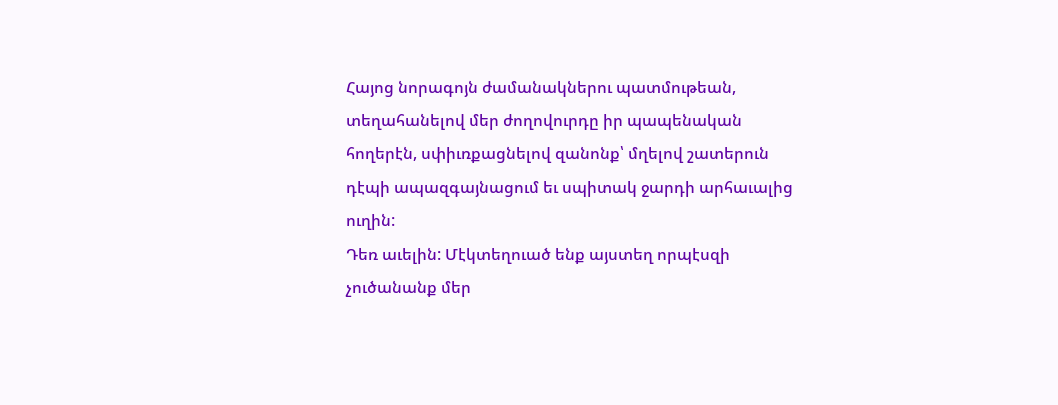Հայոց նորագոյն ժամանակներու պատմութեան, տեղահանելով մեր ժողովուրդը իր պապենական հողերէն, սփիւռքացնելով զանոնք՝ մղելով շատերուն դէպի ապազգայնացում եւ սպիտակ ջարդի արհաւալից ուղին:
Դեռ աւելին: Մէկտեղուած ենք այստեղ որպէսզի չուծանանք մեր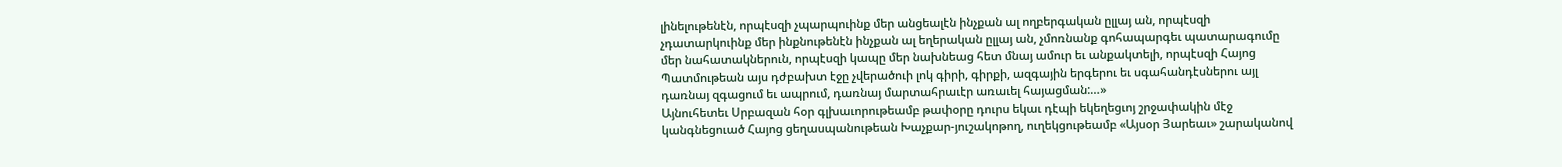լինելութենէն, որպէսզի չպարպուինք մեր անցեալէն ինչքան ալ ողբերգական ըլլայ ան, որպէսզի չդատարկուինք մեր ինքնութենէն ինչքան ալ եղերական ըլլայ ան, չմոռնանք գոհապարգեւ պատարագումը մեր նահատակներուն, որպէսզի կապը մեր նախնեաց հետ մնայ ամուր եւ անքակտելի, որպէսզի Հայոց Պատմութեան այս դժբախտ էջը չվերածուի լոկ գիրի, գիրքի, ազգային երգերու եւ սգահանդէսներու այլ դառնայ զգացում եւ ապրում, դառնայ մարտահրաւէր առաւել հայացման:…»
Այնուհետեւ Սրբազան հօր գլխաւորութեամբ թափօրը դուրս եկաւ դէպի եկեղեցւոյ շրջափակին մէջ կանգնեցուած Հայոց ցեղասպանութեան Խաչքար-յուշակոթող, ուղեկցութեամբ «Այսօր Յարեաւ» շարականով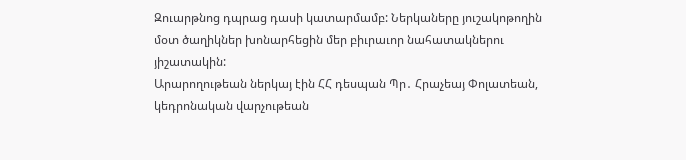Զուարթնոց դպրաց դասի կատարմամբ: Ներկաները յուշակոթողին մօտ ծաղիկներ խոնարհեցին մեր բիւրաւոր նահատակներու յիշատակին:
Արարողութեան ներկայ էին ՀՀ դեսպան Պր․ Հրաչեայ Փոլատեան, կեդրոնական վարչութեան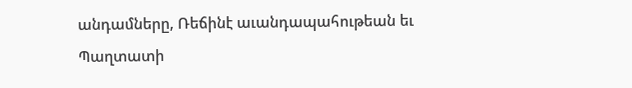անդամները, Ռեճինէ աւանդապահութեան եւ Պաղտատի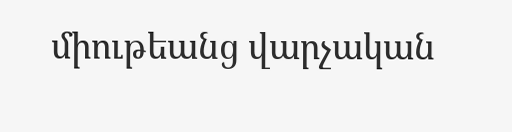միութեանց վարչական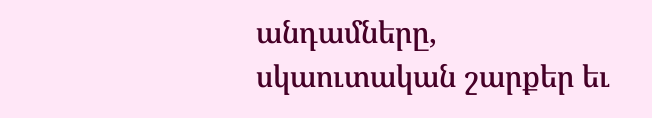անդամները, սկաուտական շարքեր եւ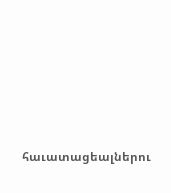հաւատացեալներու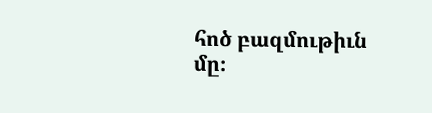հոծ բազմութիւն մը։